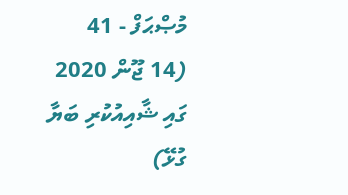މުޞްޙަފް - 41
(14 ޖޫން 2020 ގައި ޝާއިއުކުރި ބަޔާ ގުޅޭ)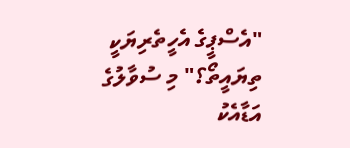"އެސްޕީގެ އެހީތެރިޔަކީ ތިޔައީތޯ؟" މި ސުވާލުގެ އަޑާއެކު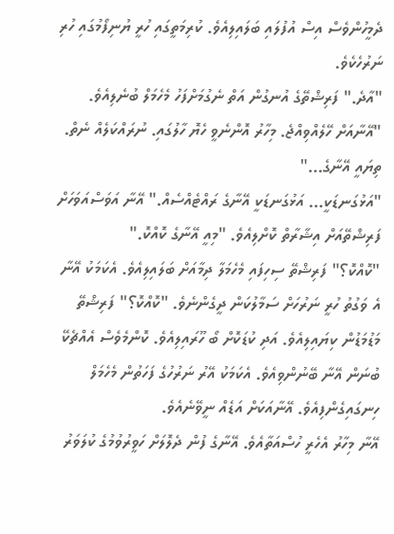ދެމީހުންވެސް އިސް އުފުލައި ބަލައިލިއެވެ. ކުރިމަތީގައި ހުރީ ޔުނިފޯމުގައި ހުރި ނަރުހެކެވެ.
"އާދެ." ފަރިޝްތޭގެ އުނގުން އަތް ނެގުމަށްފަހު މެހެމަލް ބުނެލިއެވެ.
"އޭނާއަށް ހޭލެއްވިއްޖެ. މިހާރު އޮންނެވީ ހެޔޮ ހާލުގައި. ނުރައްކަލެއް ނެތް. ތިޔައީ އޭނާގެ..."
"އަޅުގަނޑަކީ... އަޅުގަނޑަކީ އޭނާގެ ރައްޓެއްސެއް." އޭނާ އަވަސްއަވަހަށް ފަރިޝްތޭއަށް އިޝާރާތް ކޮށްލިއެވެ. "މިއީ އޭނާގެ ކޮއްކޮ."
"ކޮއްކޮ؟" ފަރިޝްތޭ ސިހިފައި މެހެމަލާ ދިމާއަށް ބަލައިލިއެވެ. އެކަމަކު އޭނާ އެ ވަގުތު ހުރީ ނަރުހަށް ސަމާލުކަން ދީގެންނެވެ. "ކޮއްކޮ؟" ފަރިޝްތޭ މަޑުމަޑުން ކިޔައިލިއެވެ. އަދި ކުޑަކޮށް ބޯ ހޫރައިލިއެވެ. ކޮންމެވެސް އެއްޗެކޭ ބުނަން އޭނާ ބޭނުންވިއެވެ. އެކަމަކު އޭރު ނަރުހުގެ ފަހަތުން މެހެމަލް ހިނގައިގެންފިއެވެ. އޭނާއަކަށް އަޑެއް ނީވޭނެއެވެ.
އޭނާ މިހާރު އެހެރީ ހުސްއަތާއެވެ. އޭނާގެ ފުން ދެލޮލަށް ހަވީރުވުމުގެ ކުލަވަރު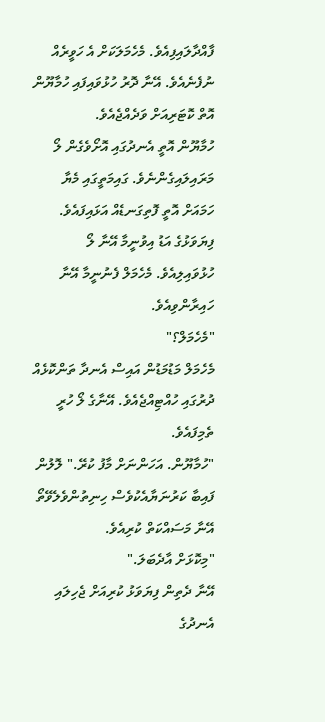ފާއްދާލައިފިއެވެ. މެހެމަލަކަށް އެ ހަވީރެއް ނުފެނެއެވެ. އޭނާ ދޮރު ހުޅުވައިފައި ހުމާޔޫން އޮތް ކޮޓަރިއަށް ވަދެއްޖެއެވެ.
ހުމާޔޫން އޮތީ އެނދުގައި އޮށޯވެގެން ލޯ މަރައިލައިގެންނެވެ. ގައިމަތީގައި މެޔާ ހަމައަށް އޮތީ ފޮތިގަނޑެއް އަޅައިފައެވެ. ފިޔަވަޅުގެ އަޑު އިވުނީމާ އޭނާ ލޯ ހުޅުވައިލިއެވެ. މެހެމަލް ފެނުނީމާ އޭނާ ހައިރާންވިއެވެ.
"މެހެމަލް؟"
މެހެމަލް މަޑުމަޑުން އައިސް އެނދާ ތަންކޮޅެއް ދުރުގައި ހުއްޓިއްޖެއެވެ. އޭނާގެ ލޯ ހުރީ ތެމިފައެވެ.
"ހުމާޔޫން. އަހަންނަށް މާފު ކުރޭ." ލޮލުން ފައިބާ ކަރުނަޔާއެކުވެސް ހިނިތުންވެލެވޭތޯ އޭނާ މަސައްކަތް ކުރިއެވެ.
"މިކޮޅަށް އާދެބަލަ."
އޭނާ ދެތިން ފިޔަވަޅު ކުރިއަށް ޖެހިލައި އެނދުގެ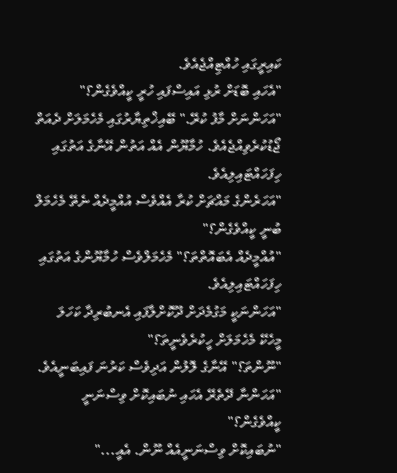ކައިރީގައި ހުއްޓިއްޖެއެވެ.
"އެހައި ބޮޑަށް ރުޅި އައިސްފައި ހުރީ ކީއްވެގެން؟"
"އަހަންނަށް މާފު ކުރޭ." ބޭއިޚްތިޔާރުގައި މެހެމަލަށް ދެއަތް ޖޯޑުކުރެވިއްޖެއެވެ. ހުމާޔޫން އެއް އަތުން އޭނާގެ އަތުގައި ހިފަހައްޓައިލިއެވެ.
"އަހަރެންގެ މައްޗަށް ކުރާ އެއްވެސް އުއްމީދެއް ނެތޭ މެހެމަލް ބުނީ ކީއްވެގެން؟"
"އުއްމީދެއް އެބައޮތްތަ؟" މެހެމަލްވެސް ހުމާޔޫންގެ އަތުގައި ހިފަހައްޓައިލިއެވެ.
"އަހަންނަކީ މަގުމެދަށް ދޫކޮށްލާފައި އެނބުރިދާ ކަހަލަ މީހެކޭ މެހެމަލަށް ހީކުރެވެނީތަ؟"
"ނޫންތަ؟" އޭނާގެ ލޮލުން އަދިވެސް ކަރުނަ ފައިބަނީއެވެ.
"އަހަންނާ ދޭތެރޭ އެހައި ނުބައިކޮށް ވިސްނަނީ ކީއްވެގެން؟"
"ނުބައިކޮށް ވިސްނަނީއެއް ނޫން. އެއީ..."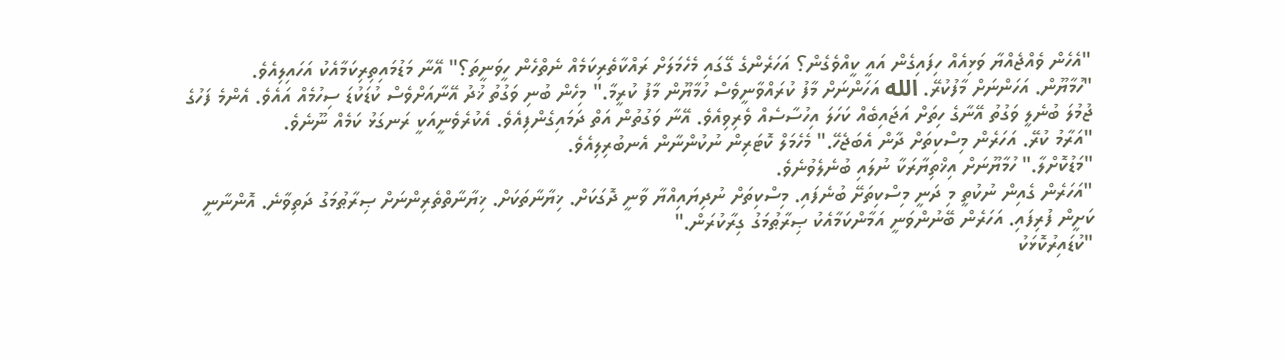"އެހެން ވެއްޖެއްޔާ ވަޅިއެއް ހިފައިގެން އައީ ކީއްވެގެން؟ އަހަރެންގެ ގޭގައި މެހެމަލަށް ރައްކާތެރިކަމެއް ނެތްހެން ހީވަނީތަ؟" އޭނާ މަޑުމައިތިރިކަމާއެކު އަހައިލިއެވެ.
"ހުމާޔޫން. އަހަންނަށް މާފުކުރޭ. الله އަހަންނަށް މާފު ކުރައްވާނީވެސް ހުމާޔޫން މާފު ކުރީމާ." މިހެން ބުނި ވަގުތު ޚުދު އޭނާއަށްވެސް ކުޑަކުޑަ ސިހުމެއް އައެވެ. އެންމެ ފަހުގެ ޖުމުލަ ބުނެލީ ވަގުތު އޭނާގެ ހިތަށް އަޖައިބެއް ކަހަލަ އިހުސާސެއް ވެރިވިއެވެ. އޭނާ ވަގުތުން އަތް ދަމައިގެންފިއެވެ. އެކުރެވެނީއަކީ ރަނގަޅު ކަމެއް ނޫނެވެ.
"އަރާމު ކުރޭ. އަހަރެން މިސްކިތަށް ދާން އެބަޖެހޭ." މެހެމަލް ކޮޓަރިން ނުކުންނާން އެނބުރިލިއެވެ.
"މަޑުކޮށްލާ." ހުމާޔޫނަށް އިޚްތިޔާރަކާ ނުލައި ބުނެލެވުނެވެ.
"އަހަރެން ގެއިން ނުކުތީ މި ދަނީ މިސްކިތަށޭ ބުނެފައި. މިސްކިތަށް ނުދިޔައިއްޔާ ވާނީ ދޮގަކަށް. ޚިޔާނާތަކަށް. ޚިޔާނާތްތެރިންނަށް ޞިރާޠުމަގު ދަތިވާނެ. އޮންނާނީ ކަށީން ފުރިފައި. އަހަރެން ބޭނުންވަނީ އަމާންކަމާއެކު ޞިރާޠުމަގު ގިރާކުރަން."
"ކުޑައިރުކޮޅަކު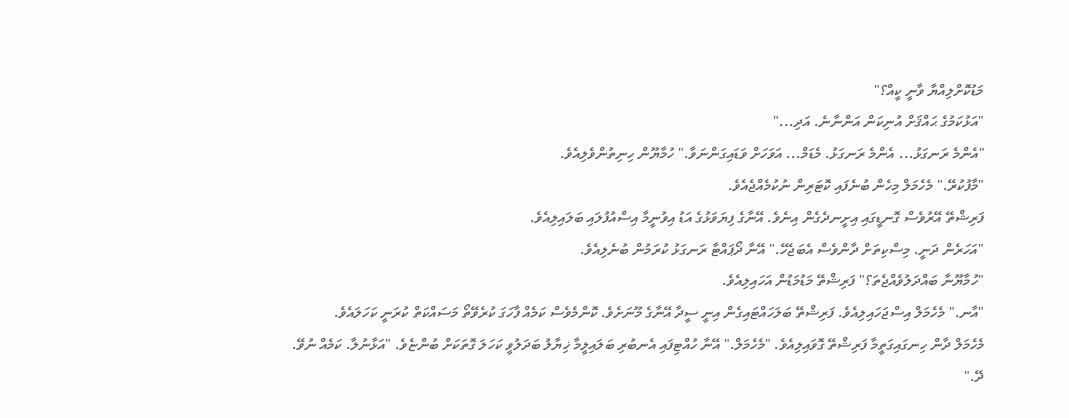މަޑުކޮށްލިއްޔާ ވާނީ ކީއް؟"
"އަޅުކަމުގެ ޙައްޤަށް އުނިކަން އަންނާނެ. އަދި..."
"އެންމެ ރަނގަޅު... އެންމެ ރަނގަޅު. މެޑަމް... އަވަހަށް ވަޑައިގަންނަވާ." ހުމާޔޫން ހިނިތުންވެލިއެވެ.
"މާފުކުރޭ." މެހެމަލް މިހެން ބުނެފައި ކޮޓަރިން ނުކުމެއްޖެއެވެ.
ފަރިޝްތޭ އޭރުވެސް ގޮނޑީގައި އިށީނދެގެން އިނެވެ. އޭނާގެ ފިޔަވަޅުގެ އަޑު އިވުނީމާ އިސްއުފުލައި ބަލައިލިއެވެ.
"އަހަރެން ދަނީ. މިސްކިތަށް ދާންވެސް އެބަޖެހޭ." އޭނާ ދޯޕައްޓާ ރަނގަޅު ކުރަމުން ބުނެލިއެވެ.
"ހުމާޔޫނާ ބައްދަލުވެއްޖެތަ؟" ފަރިޝްތޭ މަޑުމަޑުން އަހައިލިއެވެ.
"އާނ." މެހެމަލް އިސްޖަހައިލިއެވެ. ފަރިޝްތޭ ބަލަހައްޓައިގެން އިނީ ސީދާ އޭނާގެ މޫނަށެވެ. ކޮންމެވެސް ކަމެއް ފާހަގަ ކުރެވޭތޯ މަސައްކަތް ކުރަނީ ކަހަލައެވެ.
މެހެމަލް ދާން ހިނގައިގަތީމާ ފަރިޝްތޭ ގޮވައިލިއެވެ. "މެހެމަލް." އޭނާ ހުއްޓިފައި އެނބުރި ބަލައިލީމާ ޚިޔާލު ބަދަލުވީ ކަހަލަ ގޮތަކަށް ބުންޏެވެ. "އަޅާނުލާ. ކަމެއް ނުވޭ. ދޭ."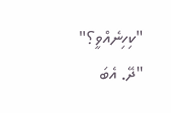"ކިހިނެއްވީ؟"
"ދޭ. އެބަ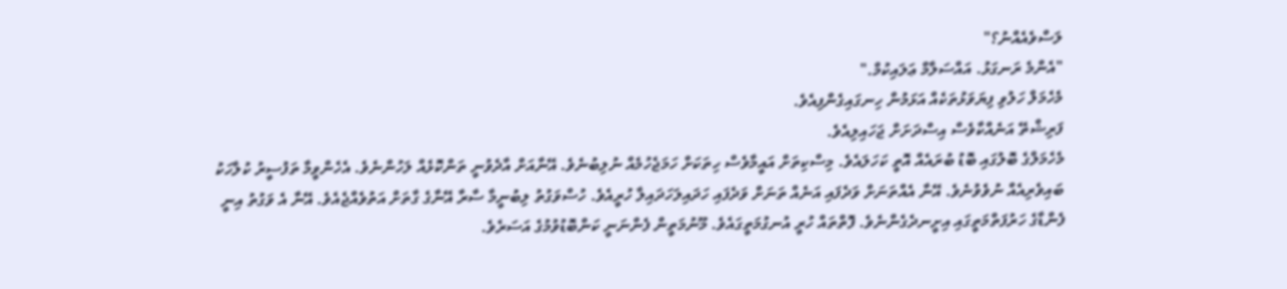ލަސްވެއެއްނު؟"
"އެންމެ ރަނގަޅު. އައްސަލާމް ޢަލައިކުމް."
މެހެމަލް ހަލުވި ފިޔަވަޅުތަކެއް އަޅަމުން ހިނގައިގެންފިއެވެ.
ފަރިޝްތޭ އަނެއްކާވެސް އިސްދަށަށް ޖަހައިލިއެވެ.
މެހެމަލްގެ ބޮލުގައި ބޮޑު ބުރައެއް އޮތީ ކަހަލައެވެ. މިސްކިތަށް އައީމާވެސް ހިތަކަށް ހަމަޖެހުމެއް ނުލިބުނެވެ. އޭނާއަށް އާދެވުނީ ތަންކޮޅެއް ލަހުންނެވެ. އެހެންވީމާ ތަފުސީރު ކުލާހަކު ބައިވެރިއެއް ނުވެވުނެވެ. އޭނާ އެއްތަނަށް ވަދެފައި އަނެއް ތަނަށް ވަދެފައި ހަދައިލަހަދައިލާ ހުރީއެވެ. ހުސްވަގުތު ލިބުނީމާ ސާރާ އޭނާގެ ގާތަށް އަތުވެއްޖެއެވެ. އޭނާ އެ ވަގުތު އިނީ ފެންޑާގެ ހަރުފަތްމަތީގައި އިށީނދެގެންނެވެ. ފޮތްތައް ހުރީ އުނގުމަތީގައެވެ. މޫނުމަތީން ފެންނަނީ ކަންބޮޑުވުމުގެ އަސަރެވެ.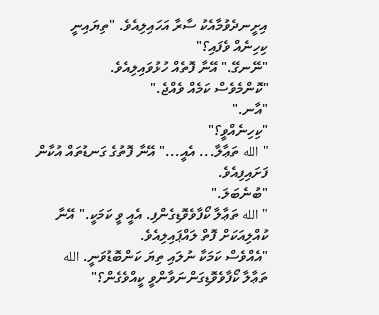އިށީނދެވުމާއެކު ސާރާ އަހައިލިއެވެ. "ތިޔައިނީ ކިހިނެއް ވެފައި؟"
"ނޭނގޭ." އޭނާ ފޮތެއް ހުޅުވައިލިއެވެ.
"ކޮންމެވެސް ކަމެއް ވެއްޖެ."
"އާނ."
"ކިހިނެއްވީ؟"
"الله ތަޢާލާ... އެއީ..." އޭނާ ފޮތުގެ ގަނޑުތައް އުކާން ފަށައިފިއެވެ.
"ބުނެބަލަ."
"الله ތަޢާލާ ކޯފާވެވޮޑިގެންފި. އެއީ ވީ ކަމަކީ." އޭނާ ކުއްލިއަކަށް ފޮތް ލައްޕައިލިއެވެ.
"އެއްވެސް ކަމަކާ ނުލައި ތިޔަ ކަންބޮޑުވަނީ. الله ތަޢާލާ ކޯފާވެވޮޑިގަންނަވާންވީ ކީއްވެގެން؟"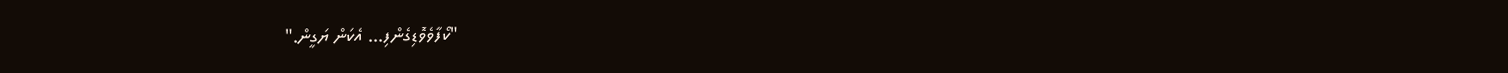"ކޯފާވެވޮޑިގެންފި... އެކަން ޔަގީން."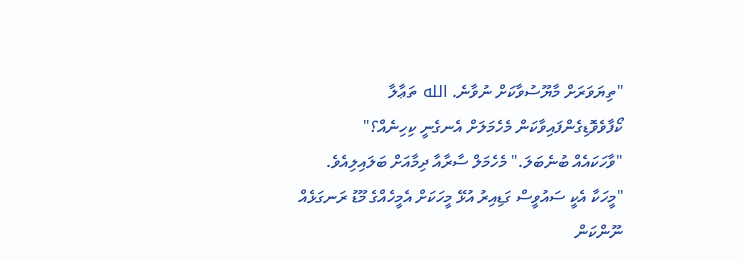"ތިޔަވަރަށް މާޔޫސުވާކަށް ނުވާނެ. الله ތަޢާލާ ކޯފާވެވޮޑިގެންފައިވާކަން މެހެމަލަށް އެނގެނީ ކިހިނެއް؟"
"ވާހަކައެއް ބުނެބަލަ." މެހެމަލް ސާރާއާ ދިމާއަށް ބަލައިލިއެވެ. "މީހަކާ އެކީ ސައުވީސް ގަޑިއިރު އުޅޭ މީހަކަށް އެމީހެއްގެ މޫޑު ރަނގަޅެއް ނޫންކަން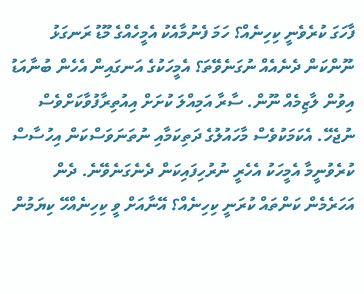ފާހަގަ ކުރެވެނީ ކިހިނެއް؟ ހަމަ ފެނުމާއެކު އެމީހެއްގެ މޫޑު ރަނގަޅު ނޫންކަން ދެނެއެއް ނުގަނެވޭތަ؟ އެމީހަކުގެ އަނގައިން އެހެން ބުނާއަޑު އިވުން ލާޒިމެއް ނޫން. ސާރާ އަމިއްލަ ކުށަށް އިއުތިރާފުވާކަށްވެސް ނުޖެހޭ. އެކަމަކުވެސް މާހައުލުގެ ދަތިކަމާއި ނުތަނަވަސްކަން އިހުސާސް ކުރެވުނީމާ އެމީހަކު އެހެރީ ނުރުހިފައިކަން ދެނެގަނެވޭނެ. ދެން އަހަރެމެން ކަންތައް ކުރަނީ ކިހިނެއް؟ އޭނާއަށް ވީ ކިހިނެއްހޭ ކިޔަމުން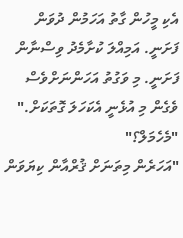އެކި މީހުން ގާތު އަހަމުން ދުވަން ފަށަނީ. އަމިއްލަ ކުށާމެދު ވިސްނާން ފަށަނީ. މި ވަގުތު އަހަންނަށްވެސް ވެގެން މި އުޅެނީ އެކަހަލަ ގޮތަކަށް."
"މެހެމަލް؟"
"އަހަރެން މިތަނަށް ޤުރްއާން ކިޔަވަން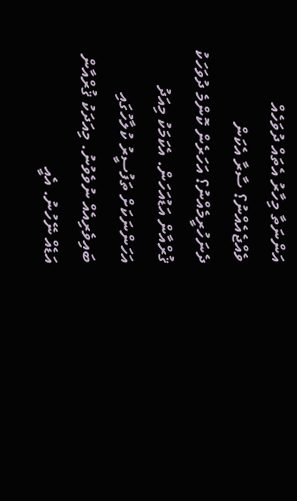އަންނަތާ މިހާރު އެތައް ދުވަހެއް ވެއްޖެއެއްނު؟ ސާރާ އެކަން ދެނަހުރީމެއްނު؟ އަހަރެން ކޮންމެ ދުވަހަކު ޤުރްއާން އަޑުއަހަން. އެކަމަކު މިއަދު އަހަންނަކަށް ތަފުސީރު ކުލާހުގައި ބައިވެރިއެއް ނުވެވުނު. މިއަދަކު ޤުރްއާން އަޑެއް ނޭހުނު. އެއީ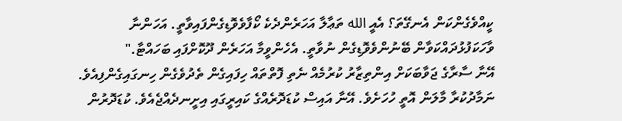ކީއްވެގެންކަން އެނގޭތަ؟ އެއީ الله ތަޢާލާ އަހަރެންދެކެ ކޯފާވެވޮޑިގެންފައިވާތީ. އަހަންނާ ވާހަކަފުޅުދައްކަވާން ބޭނުންވެވޮޑިގެން ނުވާތީ. އެހެންވީމާ އަހަރެން ދޫކޮށްފައި ބަހައްޓާ."
އޭނާ ސާރާގެ ޖަވާބަކަށް އިންތިޒާރު ކުރުމެއް ނެތި ފޮތްތައް ހިފައިގެން ތެދުވެގެން ހިނގައިގެންފިއެވެ.
ނަމާދުކުރާ މާލަން އޮތީ ހުހަށެވެ. އޭނާ އައިސް ކުޑަދޮރެއްގެ ކައިރީގައި އިށީނދެއްޖެއެވެ. ކުޑަދޮރުން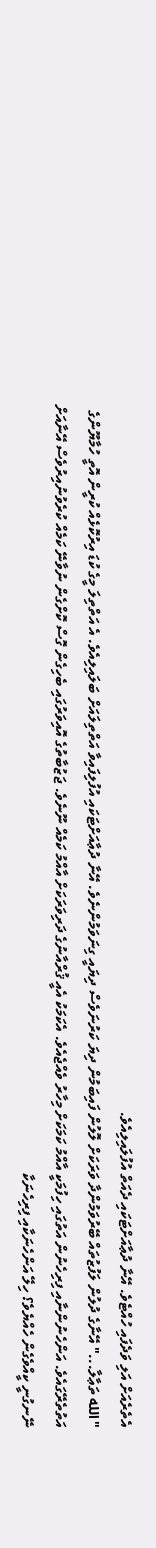އެތެރެއަށް އަލި ވަދެފައި ހުއްޓެވެ. އޭނާ ދުޢާއަށްޓަކައި ދެއަތް އުފުލައިލިއެވެ.
"الله ތަޢާލާ..." އޭނާގެ ދުލުން ލަފުޒުތައް ބޭރުވަމުންދާ ވަރަކަށް ލޮލުން ފައިބަމުން ދިޔަ ކަރުނަވެސް ދިޔައީ ގިނަވަމުންނެވެ. އޭނާ ދުޢާއަށްޓަކައި އުފުލިފައިވާ އަތްތިލައަށް ބަލައިލިއެވެ. އެ އަތްތިލަ މީގެ ކުޑަ އިރުކޮޅެއް ކުރީން އޮތީ ހުމާޔޫންގެ އަތުތެރޭގައެވެ. އަންހެނުންނާއި ފިރިހެނުން އަތުގައި ހިފުމަކީ އާއްމު ކަމަކަށް މިހާރު ވެއްޖެއެވެ. އެކަމަކު އެއީ ޤުރްއާނުގެ ދަރިވަރަކަށް އާއްމު ކަމެއް ނޫނެވެ. ޖަޒުބާތުގެ އޮއިވަރުގައި ބެހިގެން ގޮސް ކޮށްގެން ނުވާނޭ ކަމެއް ކުރެވުނުއިރުވެސް އޭނާއަށް ނޭނގުނީ ކީއްވެގެން ހެއްޔެވެ؟ ހިލޭ އަންހެނަކާއި ފިރިހެނަކާ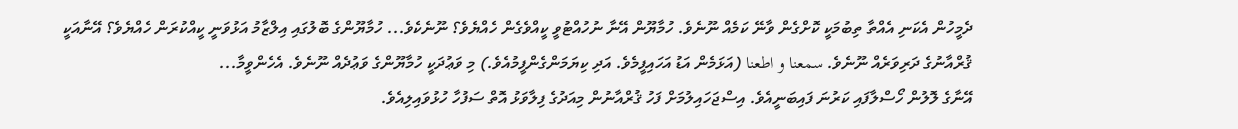ދެމީހުން އެކަނި އެއްތާ ތިބުމަކީ ކޮށްގެން ވާނޭ ކަމެއް ނޫނެވެ. ހުމާޔޫން އޭނާ ނުހުއްޓުވީ ކީއްވެގެން ހެއްޔެވެ؟ ނޫނެކެވެ... ހުމާޔޫންގެ ބޮލުގައި އިލްޒާމު އަޅުވަނީ ކީއްކުރަން ހެއްޔެވެ؟ އޭނާއަކީ ޤުރްއާނުގެ ދަރިވަރެއް ނޫނެވެ. سمعنا و اطعنا (އަޅަމެން އަޑު އަހައިފީމެވެ. އަދި ކިޔަމަންގެންފީމުއެވެ.) މި ވަޢުދަކީ ހުމާޔޫންގެ ވަޢުދެއް ނޫނެވެ. އެހެންވީމާ...
އޭނާގެ ލޮލުން ހޯސްލާފައި ކަރުނަ ފައިބަނީއެވެ. އިސްޖަހައިލުމަށް ފަހު ޤުރްއާނުން މިއަދުގެ ފިލާވަޅު އޮތް ސަފުހާ ހުޅުވައިލިއެވެ.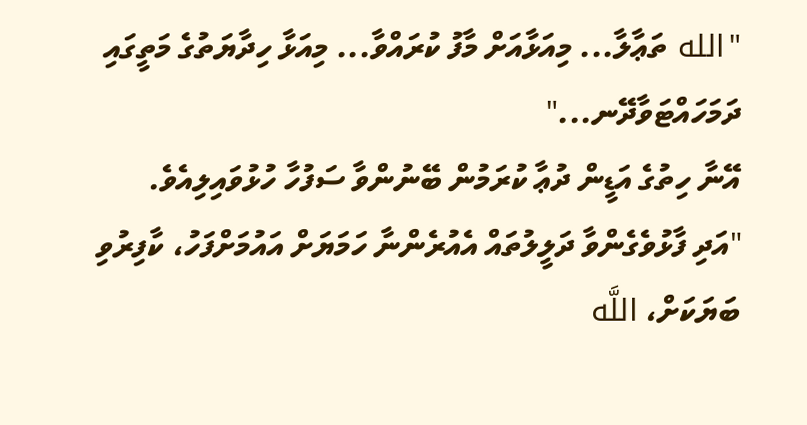"الله ތަޢާލާ... މިއަޅާއަށް މާފު ކުރައްވާ... މިއަޅާ ހިދާޔަތުގެ މަތީގައި ދަމަހައްޓަވާދޭނ..."
އޭނާ ހިތުގެ އަޑީން ދުޢާ ކުރަމުން ބޭނުންވާ ސަފުހާ ހުޅުވައިލިއެވެ.
"އަދި ފާޅުވެގެންވާ ދަލީލުތައް އެއުރެންނާ ހަމަޔަށް އައުމަށްފަހު، ކާފިރުވި ބަޔަކަށް، اللَّه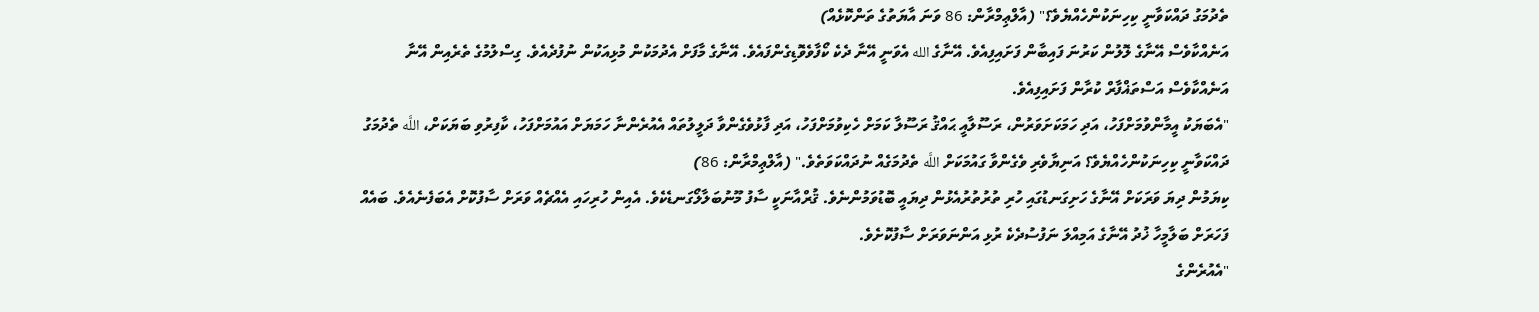ތެދުމަގު ދައްކަވާނީ ކިހިނަކުންހެއްޔެވެ؟" (އާލްޢިމްރާން: 86 ވަނަ އާޔަތުގެ ތަންކޮޅެއް)
އަނެއްކާވެސް އޭނާގެ ލޮލުން ކަރުނަ ފައިބާން ފަށައިފިއެވެ. އޭނާގެ الله އެވަނީ އޭނާ ދެކެ ކޯފާވެވޮޑިގެންފައެވެ. އޭނާގެ މާފަށް އެދުމަކުން މުޅިއަކުން ނުފުދެއެވެ. ގިސްލުމުގެ ތެރެއިން އޭނާ އަނެއްކާވެސް އަސްތަޣްފާރް ކުރާން ފަށައިފިއެވެ.
"އެބަޔަކު އީމާންވުމަށްފަހު، އަދި ހަމަކަށަވަރުން، ރަސޫލާއީ ޙައްޤު ރަސޫލާ ކަމަށް ހެކިވުމަށްފަހު، އަދި ފާޅުވެގެންވާ ދަލީލުތައް އެއުރެންނާ ހަމަޔަށް އައުމަށްފަހު، ކާފިރުވި ބަޔަކަށް، اللَّه ތެދުމަގު ދައްކަވާނީ ކިހިނަކުންހެއްޔެވެ؟ އަނިޔާވެރި ވެގެންވާ ގައުމަކަށް اللَّه ތެދުމަގެއް ނުދައްކަވަތެވެ." (އާލްޢިމްރާން: 86)
ކިޔަމުން ދިޔަ ވަރަކަށް އޭނާގެ ހަށިގަނޑުގައި ހުރި ތުރުތުރުއެޅުން ދިޔައީ ބޮޑުވަމުންނެވެ. ޤުރްއާނަކީ ސާފު މޫނުބަލާލޯގަނޑެކެވެ. އެއިން ހުރިހައި އެއްޗެއް ވަރަށް ސާފުކޮށް އެބަފެނެއެވެ. ބައެއް ފަހަރަށް ބަލާމީހާ ޚުދު އޭނާގެ އަމިއްލަ ނަފުސުދެކެ ރުޅި އަންނަވަރަށް ސާފުކޮށެވެ.
"އެއުރެންގެ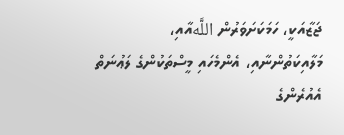ޖަޒާއަކީ، ހަމަކަށަވަރުން اللَّهއާއި، މަލާއިކަތުންނާއި، އެންމެހައި މީސްތަކުންގެ ލަޢުނަތް އެއުރެންގެ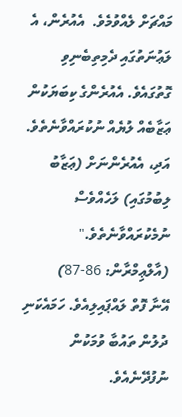މައްޗަށް ލެއްވުމެވެ.  އެއުރެން، އެ ލަޢުނަތުގައި ދެމިތިބެނިވި ގޮތުގައެވެ. އެއުރެންގެ ކިބަޔަކުން ޢަޒާބެއް ލުޔެއް ނުކުރައްވާނެތެވެ. އަދި، އެއުރެންނަށް (ޢަޒާބު ލިބުމުގައި) ލަހެއްވެސް ނުމެކުރައްވާނެތެވެ." (އާލްޢިމްރާން: 86-87)
އޭނާ ފޮތް ލައްޕައިލިއެވެ. ހަމައެކަނި ދުލުން ތައުބާ ވުމަކުން ނުފުދޭނެއެވެ.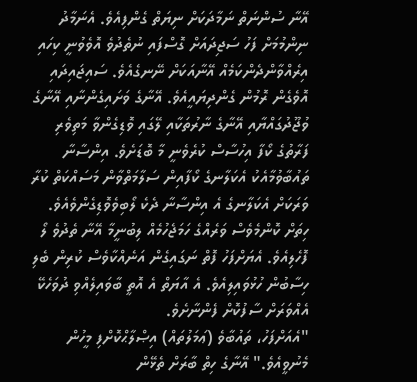އޭނާ ސުންނަތް ނަމާދަކަށް ނިޔަތް ގެންފިއެވެ. އެނަމާދު ނިންމުމަށް ފަހު ސަޖިދައަށް ގޮސްފައި ނުތެދުވެ އޮވެވުނީ ކިހައި އިރެއްވާންދެންކަމެއް އޭނާއަކަށް ނޭނގެއެވެ. ސައިޖައިދައި އޮވެގެން ރޮމުން ގެންދިޔައީއެވެ. އޭނާގެ ވަށައިގެންނާއި އޭނާގެ ވުޖޫދުގައްޔާއި އޭނާގެ ނާރުތަކާއި ލޭގައި ވޮޑިގެންވާ މަތިވެރި ފަރާތުގެ ކޯފާ އިހުސާސް ކުރެވެނީ މާ ބޮޑަށެވެ. އިންސާނާ ތައުބާވުމާއެކު އެކަލާނގެ ކޯފާއިން ސަލާމަތްވާން މަސައްކަތް ކުރާ ވަރަކަށް އެކަލާނގެ އެ އިންސާނާ ދެކެ ލޯބިވެވޮޑިގެންވެއެވެ.
ހިތަށް ކޮންމެވެސް ވަރެއްގެ ހަމަޖެހުމެއް ލިބުނީމާ އޭނާ ތެދުވެ ލޯ ފޮހެލިއެވެ. އެޔަށްފަހު ފޮތް ނަގައިގެން އަނެއްކާވެސް ކުރިން ބެލި ހިސާބުން ހުޅުވައިލިއެވެ. އެ އާޔަތް އެ އޮތީ ބާވައިލެއްވި ދުވަހެކޭ އެއްވަރަށް ސާފުކޮށް ފެންނާށެވެ.
"އެއަށްފަހު، ތައުބާވެ (ޢަމަލުތައް) އިޞްލާޙްކޮށްފި މީހުން މެނުވީއެވެ." އޭނާގެ ހިތް ބާރަށް ތެޅޭން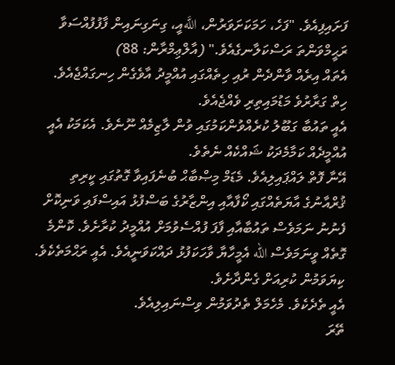ފަށައިފިއެވެ. "ފަހެ، ހަމަކަށަވަރުން، اللَّهއީ، ގިނަގިނައިން ފާފުފުއްސަވާ ރަޙީމްވަންތަ ރަސްކަލާނގެއެވެ." (އާލްޢިމްރާން: 88)
އެތައް އިރެއް ވާންދެން ރުއި ހިތެއްގައި އުއްމީދު އާވެގެން ހިނގައްޖެއެވެ. ހިތް ގަރާރުވެ މަޑުމައިތިރި ވެއްޖެއެވެ.
އެއީ ތައުބާ ގަބޫލު ކުރެއްވުންކަމުގައި ވުން ލާޒިމެއް ނޫނެވެ. އެކަމަކު އެއީ އުއްމީދެއް ކަމާމެދަކު ޝައްކެއް ނެތެވެ.
އޭނާ ފޮތް ލައްޕައިލިއެވެ. މެޑަމް މިޞްބާޙް ބުނެފައިވާ ގޮތުގައި ކީރިތި ޤުރްއާނުގެ އާޔަތެއްގައި ކޯފާއާއި އިންޒާރުގެ ބަސްފުޅު އައިސްފައި ވަނިކޮށް ފެނުނު ނަމަވެސް ތައުބާއާއި ފާފަ ފުއްސެވުމަށް އުއްމީދު ކުރާށެވެ. ކޮންމެ ގޮތެއް ވީނަމަވެސް الله އެމީހާޔާ ވާހަކަފުޅު ދައްކަވަނީއެވެ. އެއީ ރަޙްމަތެކެވެ. ކިޔަވަމުން ކުރިއަށް ގެންދާށެވެ.
އެއީ ތެދެކެވެ. މެހެމަލް ތެދުވަމުން ވިސްނައިލިއެވެ.
ތޭރަ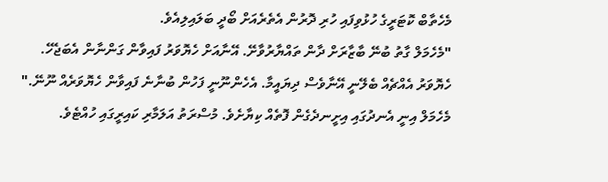މެހެތާބް ކޮޓަރީގެ ހުޅުވިފައި ހުރި ދޮރުން އެތެރެއަށް ބޯދީ ބަލައިލިއެވެ.
"މެހެމަލް ގާތު ބުނޭ ބާޒާރަށް ދާން ތައްޔާރުވާށޭ. އޭނާއަށް ހެޔޮވަރު ފައިވާން ގަންނާން އެބަޖެހޭ. ހެޔޮވަރު އެއްޗެއް ބެލޭނީ އޭނާވެސް ދިޔައީމާ. އެހެންނޫނީ ފަހުން ބުނާނެ ފައިވާން ހެޔޮވަރެއް ނޫނޭ."
މެހެމަލް އިނީ އެނދުގައި އިށީނދެގެން ފޮތެއް ކިޔާށެވެ. މުސްރަތު އަލަމާރި ކައިރީގައި ހުއްޓެވެ.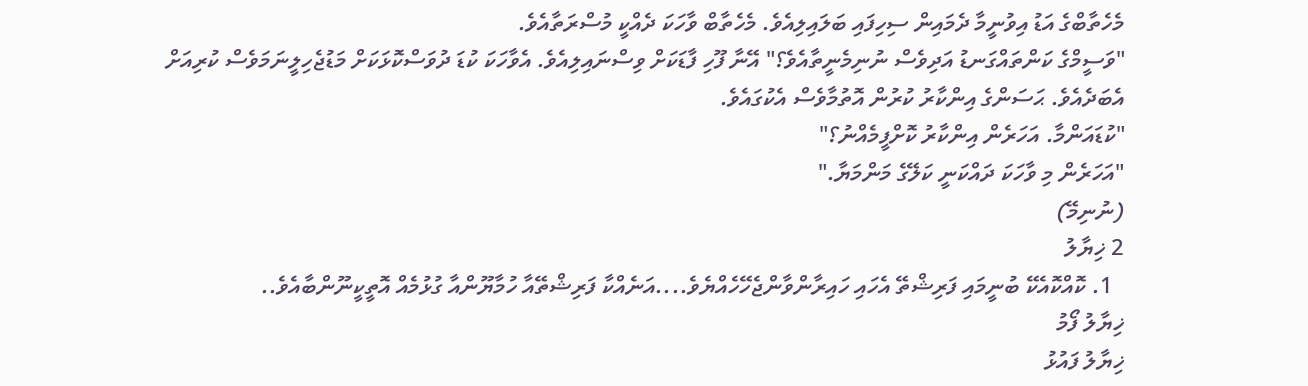މެހެތާބްގެ އަޑު އިވުނީމާ ދެމައިން ސިހިފައި ބަލައިލިއެވެ. މެހެތާބް ވާހަކަ ދެއްކީ މުސްރަތާއެވެ.
"ވަސީމްގެ ކަންތައްގަނޑު އަދިވެސް ނުނިމެނީތާއެވެ؟" އޭނާ ފޫހި ފާޑަކަށް ވިސްނައިލިއެވެ. އެވާހަކަ ކުޑަ ދުވަސްކޮޅަކަށް މަޑުޖެހިލީނަމަވެސް ކުރިއަށް އެބަދެއެވެ. ޙަސަންގެ އިންކާރު ކުރުން އޮތުމާވެސް އެކުގައެވެ.
"ކުޑައަންމާ. އަހަރެން އިންކާރު ކޮށްފީމެއްނު؟"
"އަހަރެން މި ވާހަކަ ދައްކަނީ ކަލޭގެ މަންމަޔާ."
(ނުނިމޭ)
2 ޚިޔާލު
  1. ކޮއްކޮއެކޭ ބުނީމައި ފަރިޝްތޭ އެހައި ހައިރާންވާންޖެހޭހެއްޔެވެ....އަނެއްކާ ފަރިޝްތޭއާ ހުމާޔޫންއާ ގުޅުމެއް އޮތީކީނޫންބާއެވެ..
ޚިޔާލު ފޯމު
ޚިޔާލު ފައުޅު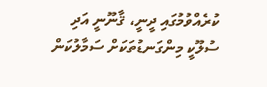ކުރެއްވުމުގައި ދީނީ، ޤާނޫނީ އަދި ސުލޫކީ މިންގަނޑުތަކަށް ސަމާލުކަން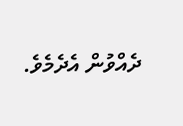ދެއްވުން އެދެމެވެ.